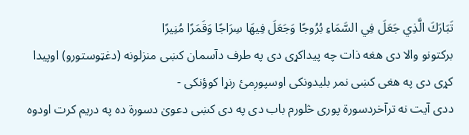تَبَارَكَ الَّذِي جَعَلَ فِي السَّمَاءِ بُرُوجًا وَجَعَلَ فِيهَا سِرَاجًا وَقَمَرًا مُنِيرًا
برکتونو والا دی هغه ذات چه پیداکړی دی په طرف دآسمان کښی منزلونه (دغټوستورو) اوپیدا کړی دی په هغی کښی نمر بلیدونکی اوسپوږمئ رنړا کوؤنکی -
ددی آیت نه ترآخردسورة پوری څلورم باب دی په دی کښی دعویٰ دسورة ده په دریم کرت اودوه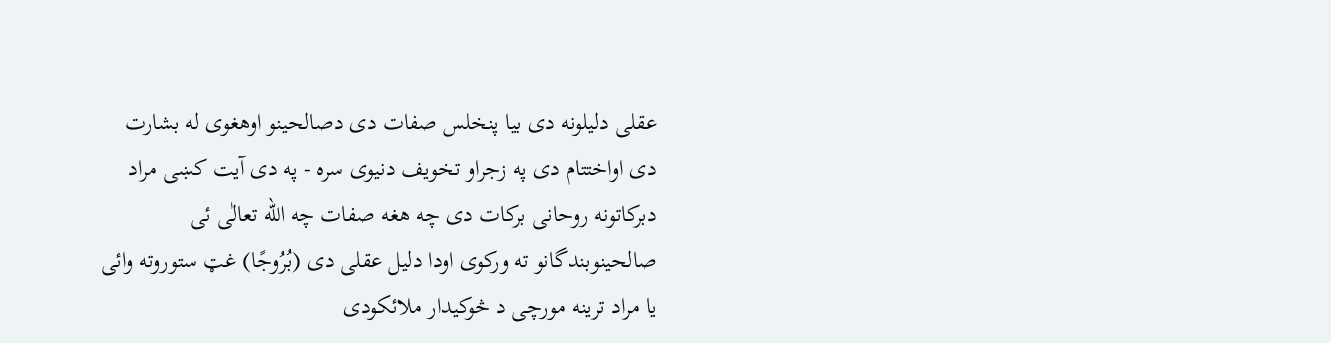عقلی دلیلونه دی بیا پنخلس صفات دی دصالحینو اوهغوی له بشارت دی اواختتام دی په زجراو تخویف دنیوی سره - په دی آیت کښی مراد دبرکاتونه روحانی برکات دی چه هغه صفات چه اللّه تعالٰی ئی صالحینوبندگانو ته ورکوی اودا دلیل عقلی دی (بُرُوجًا) غټ ستوروته وائی یا مراد ترینه مورچی د څوکیدار ملائکودی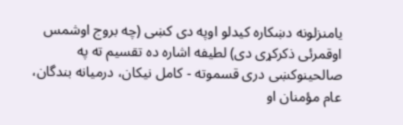یامنزلونه دښکاره کیدلو اوپه دی کښی (چه بروج اوشمس اوقمرئی ذکرکړی دی) لطیفه اشاره ده تقسیم ته په صالحینوکښی دری قسموته - کامل نیکان، درمیانه بندگان، عام مؤمنان او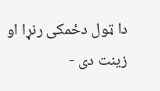دا ټول دځمکی رنړا او زینت دی -